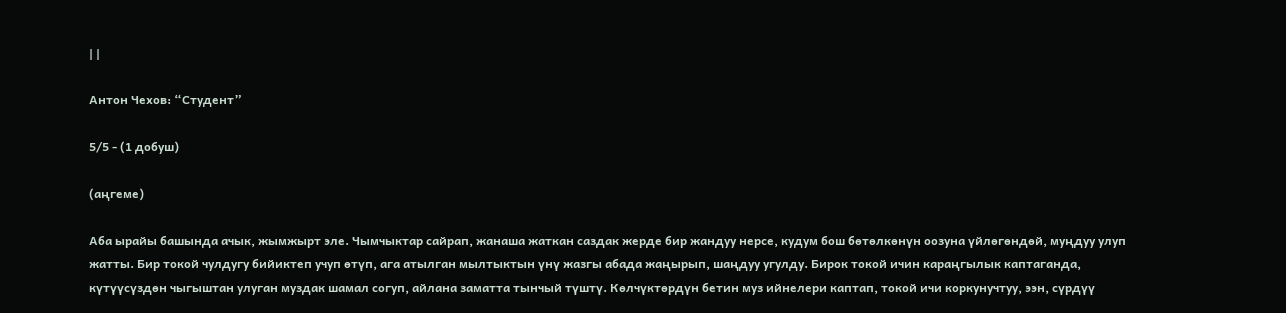| |

Антон Чехов: “Студент”

5/5 - (1 добуш)

(аңгеме)

Аба ырайы башында ачык, жымжырт эле. Чымчыктар сайрап, жанаша жаткан саздак жерде бир жандуу нерсе, кудум бош бөтөлкөнүн оозуна үйлөгөндөй, муңдуу улуп жатты. Бир токой чулдугу бийиктеп учуп өтүп, ага атылган мылтыктын үнү жазгы абада жаңырып, шаңдуу угулду. Бирок токой ичин караңгылык каптаганда, күтүүсүздөн чыгыштан улуган муздак шамал согуп, айлана заматта тынчый түштү. Көлчүктөрдүн бетин муз ийнелери каптап, токой ичи коркунучтуу, ээн, сүрдүү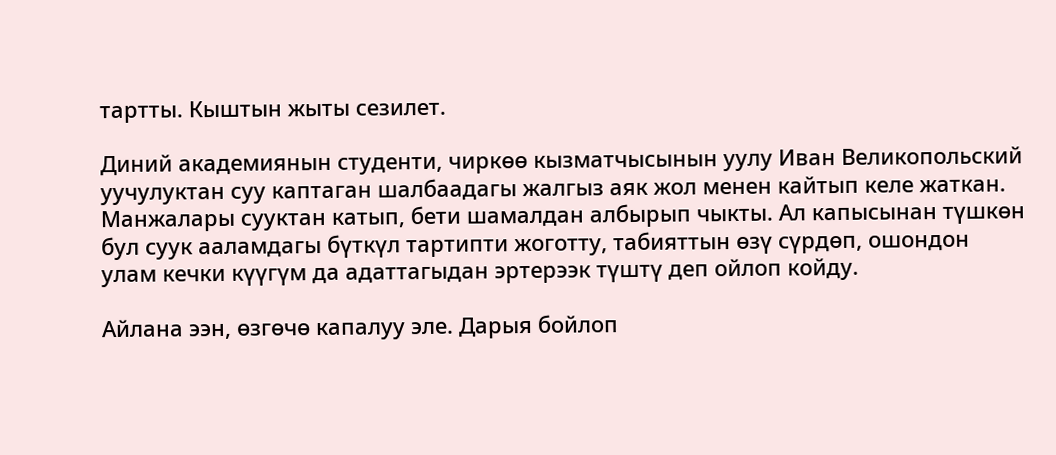тартты. Кыштын жыты сезилет.

Диний академиянын студенти, чиркөө кызматчысынын уулу Иван Великопольский уучулуктан суу каптаган шалбаадагы жалгыз аяк жол менен кайтып келе жаткан. Манжалары сууктан катып, бети шамалдан албырып чыкты. Ал капысынан түшкөн бул суук ааламдагы бүткүл тартипти жоготту, табияттын өзү сүрдөп, ошондон улам кечки күүгүм да адаттагыдан эртерээк түштү деп ойлоп койду.

Айлана ээн, өзгөчө капалуу эле. Дарыя бойлоп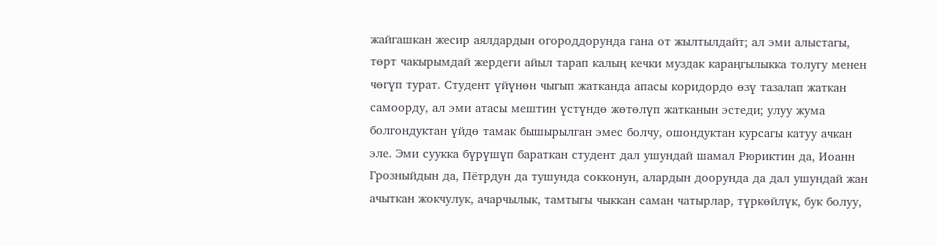жайгашкан жесир аялдардын огороддорунда гана от жылтылдайт; ал эми алыстагы, төрт чакырымдай жердеги айыл тарап калың кечки муздак караңгылыкка толугу менен чөгүп турат. Студент үйүнөн чыгып жатканда апасы коридордо өзү тазалап жаткан самоорду, ал эми атасы мештин үстүндө жөтөлүп жатканын эстеди; улуу жума болгондуктан үйдө тамак бышырылган эмес болчу, ошондуктан курсагы катуу ачкан эле. Эми суукка бүрүшүп бараткан студент дал ушундай шамал Рюриктин да, Иоанн Грозныйдын да, Пётрдун да тушунда сокконун, алардын доорунда да дал ушундай жан ачыткан жокчулук, ачарчылык, тамтыгы чыккан саман чатырлар, түркөйлүк, бук болуу,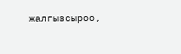жалгызсыроо,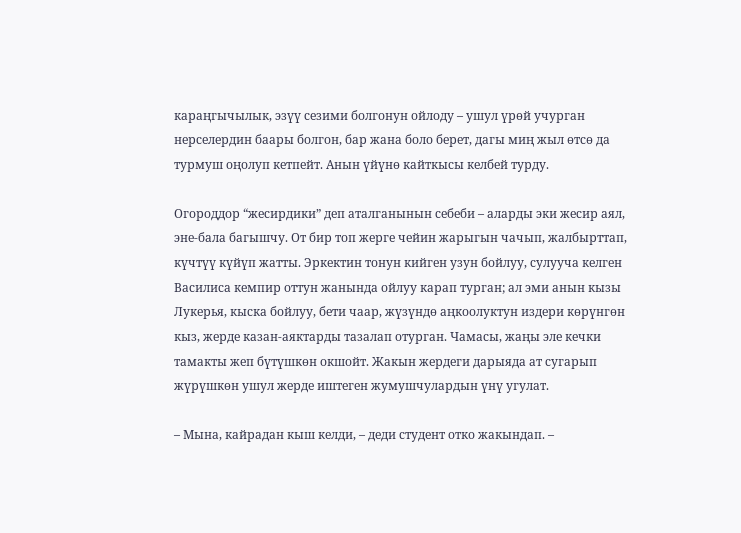караңгычылык, эзүү сезими болгонун ойлоду – ушул үрөй учурган нерселердин баары болгон, бар жана боло берет, дагы миң жыл өтсө да турмуш оңолуп кетпейт. Анын үйүнө кайткысы келбей турду.

Огороддор “жесирдики” деп аталганынын себеби – аларды эки жесир аял, эне-бала багышчу. От бир топ жерге чейин жарыгын чачып, жалбырттап, күчтүү күйүп жатты. Эркектин тонун кийген узун бойлуу, сулууча келген Василиса кемпир оттун жанында ойлуу карап турган; ал эми анын кызы Лукерья, кыска бойлуу, бети чаар, жүзүндө аңкоолуктун издери көрүнгөн кыз, жерде казан-аяктарды тазалап отурган. Чамасы, жаңы эле кечки тамакты жеп бүтүшкөн окшойт. Жакын жердеги дарыяда ат сугарып жүрүшкөн ушул жерде иштеген жумушчулардын үнү угулат.

– Мына, кайрадан кыш келди, – деди студент отко жакындап. –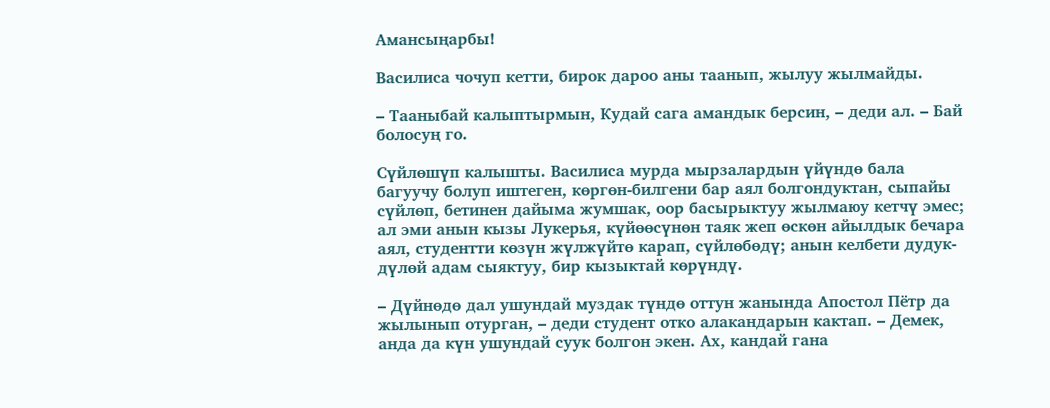Амансыңарбы!

Василиса чочуп кетти, бирок дароо аны таанып, жылуу жылмайды.

– Тааныбай калыптырмын, Кудай сага амандык берсин, – деди ал. – Бай болосуң го.

Сүйлөшүп калышты. Василиса мурда мырзалардын үйүндө бала багуучу болуп иштеген, көргөн-билгени бар аял болгондуктан, сыпайы сүйлөп, бетинен дайыма жумшак, оор басырыктуу жылмаюу кетчү эмес; ал эми анын кызы Лукерья, күйөөсүнөн таяк жеп өскөн айылдык бечара аял, студентти көзүн жүлжүйтө карап, сүйлөбөдү; анын келбети дудук-дүлөй адам сыяктуу, бир кызыктай көрүндү.

– Дүйнөдө дал ушундай муздак түндө оттун жанында Апостол Пётр да жылынып отурган, – деди студент отко алакандарын кактап. – Демек, анда да күн ушундай суук болгон экен. Ах, кандай гана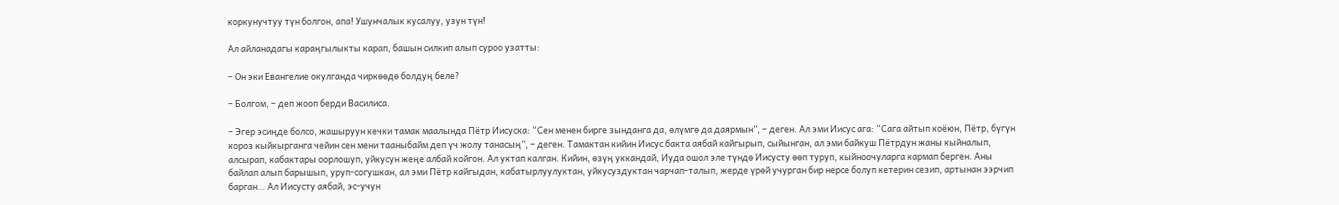коркунучтуу түн болгон, апа! Ушунчалык кусалуу, узун түн!

Ал айланадагы караңгылыкты карап, башын силкип алып суроо узатты:

– Он эки Евангелие окулганда чиркөөдө болдуң беле?

– Болгом, – деп жооп берди Василиса.

– Эгер эсиңде болсо, жашыруун кечки тамак маалында Пётр Иисуска: “Сен менен бирге зынданга да, өлүмгө да даярмын”, – деген. Ал эми Иисус ага: “Сага айтып коёюн, Пётр, бүгүн короз кыйкырганга чейин сен мени тааныбайм деп үч жолу танасың”, – деген. Тамактан кийин Иисус бакта аябай кайгырып, сыйынган, ал эми байкуш Пётрдун жаны кыйналып, алсырап, кабактары оорлошуп, уйкусун жеңе албай койгон. Ал уктап калган. Кийин, өзүң уккандай, Иуда ошол эле түндө Иисусту өөп туруп, кыйноочуларга кармап берген. Аны байлап алып барышып, уруп-согушкан, ал эми Пётр кайгыдан, кабатырлуулуктан, уйкусуздуктан чарчап-талып, жерде үрөй учурган бир нерсе болуп кетерин сезип, артынан ээрчип барган… Ал Иисусту аябай, эс-учун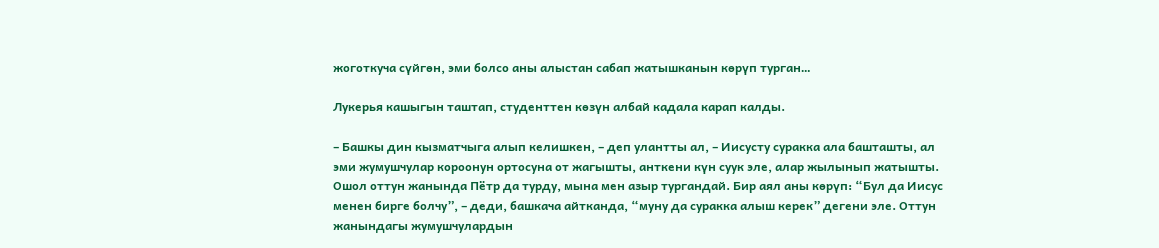жоготкуча сүйгөн, эми болсо аны алыстан сабап жатышканын көрүп турган…

Лукерья кашыгын таштап, студенттен көзүн албай кадала карап калды.

– Башкы дин кызматчыга алып келишкен, – деп улантты ал, – Иисусту суракка ала башташты, ал эми жумушчулар короонун ортосуна от жагышты, анткени күн суук эле, алар жылынып жатышты. Ошол оттун жанында Пётр да турду, мына мен азыр тургандай. Бир аял аны көрүп: “Бул да Иисус менен бирге болчу”, – деди, башкача айтканда, “муну да суракка алыш керек” дегени эле. Оттун жанындагы жумушчулардын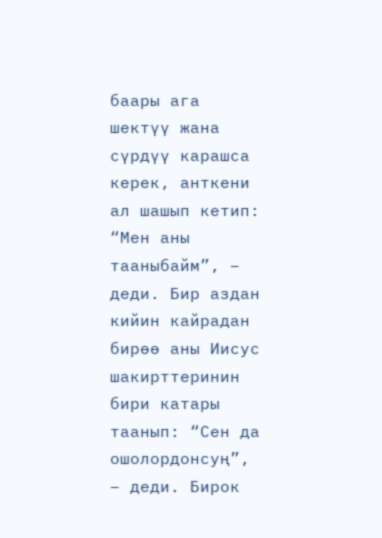баары ага шектүү жана сүрдүү карашса керек, анткени ал шашып кетип: “Мен аны тааныбайм”, – деди. Бир аздан кийин кайрадан бирөө аны Иисус шакирттеринин бири катары таанып: “Сен да ошолордонсуң”, – деди. Бирок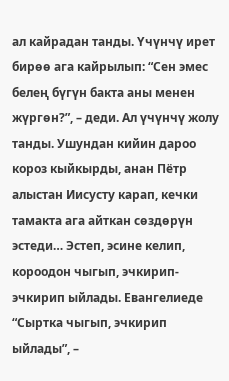ал кайрадан танды. Үчүнчү ирет бирөө ага кайрылып: “Сен эмес белең бүгүн бакта аны менен жүргөн?”, – деди. Ал үчүнчү жолу танды. Ушундан кийин дароо короз кыйкырды, анан Пётр алыстан Иисусту карап, кечки тамакта ага айткан сөздөрүн эстеди… Эстеп, эсине келип, короодон чыгып, эчкирип-эчкирип ыйлады. Евангелиеде “Сыртка чыгып, эчкирип ыйлады”, –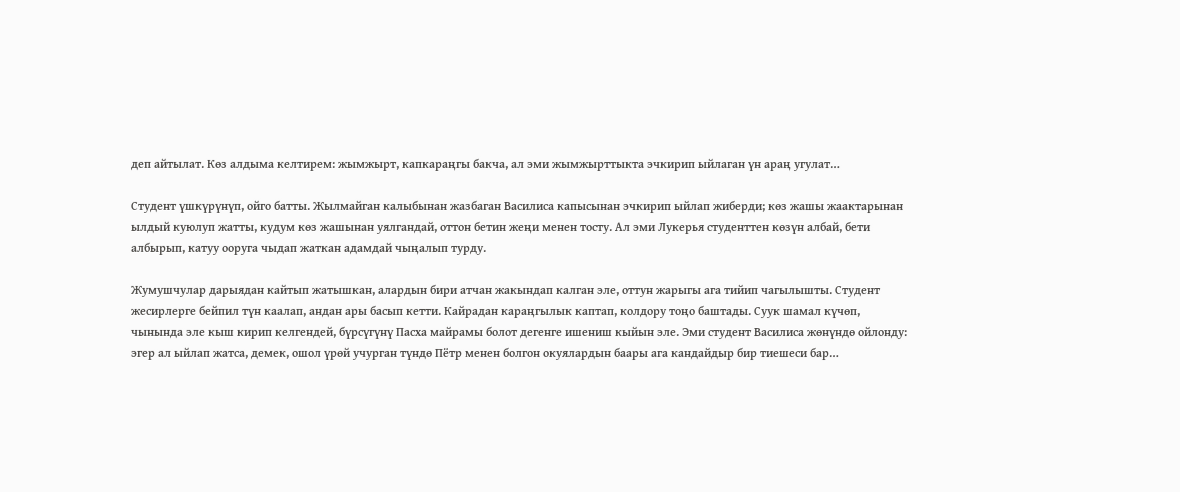деп айтылат. Көз алдыма келтирем: жымжырт, капкараңгы бакча, ал эми жымжырттыкта эчкирип ыйлаган үн араң угулат…

Студент үшкүрүнүп, ойго батты. Жылмайган калыбынан жазбаган Василиса капысынан эчкирип ыйлап жиберди; көз жашы жаактарынан ылдый куюлуп жатты, кудум көз жашынан уялгандай, оттон бетин жеңи менен тосту. Ал эми Лукерья студенттен көзүн албай, бети албырып, катуу ооруга чыдап жаткан адамдай чыңалып турду.

Жумушчулар дарыядан кайтып жатышкан, алардын бири атчан жакындап калган эле, оттун жарыгы ага тийип чагылышты. Студент жесирлерге бейпил түн каалап, андан ары басып кетти. Кайрадан караңгылык каптап, колдору тоңо баштады. Суук шамал күчөп, чынында эле кыш кирип келгендей, бүрсүгүнү Пасха майрамы болот дегенге ишениш кыйын эле. Эми студент Василиса жөнүндө ойлонду: эгер ал ыйлап жатса, демек, ошол үрөй учурган түндө Пётр менен болгон окуялардын баары ага кандайдыр бир тиешеси бар…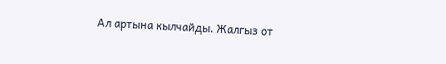Ал артына кылчайды. Жалгыз от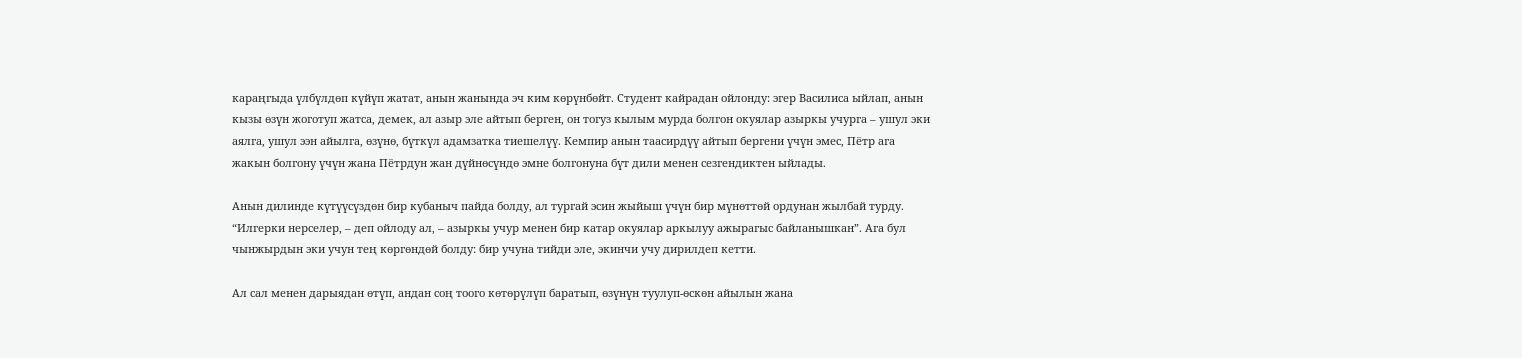караңгыда үлбүлдөп күйүп жатат, анын жанында эч ким көрүнбөйт. Студент кайрадан ойлонду: эгер Василиса ыйлап, анын кызы өзүн жоготуп жатса, демек, ал азыр эле айтып берген, он тогуз кылым мурда болгон окуялар азыркы учурга – ушул эки аялга, ушул ээн айылга, өзүнө, бүткүл адамзатка тиешелүү. Кемпир анын таасирдүү айтып бергени үчүн эмес, Пётр ага жакын болгону үчүн жана Пётрдун жан дүйнөсүндө эмне болгонуна бүт дили менен сезгендиктен ыйлады.

Анын дилинде күтүүсүздөн бир кубаныч пайда болду, ал тургай эсин жыйыш үчүн бир мүнөттөй ордунан жылбай турду. “Илгерки нерселер, – деп ойлоду ал, – азыркы учур менен бир катар окуялар аркылуу ажырагыс байланышкан”. Ага бул чынжырдын эки учун тең көргөндөй болду: бир учуна тийди эле, экинчи учу дирилдеп кетти.

Ал сал менен дарыядан өтүп, андан соң тоого көтөрүлүп баратып, өзүнүн туулуп-өскөн айылын жана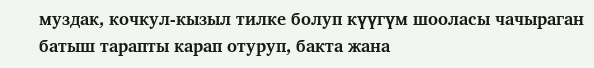муздак, кочкул-кызыл тилке болуп күүгүм шооласы чачыраган батыш тарапты карап отуруп, бакта жана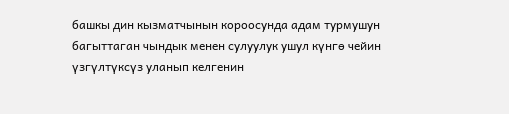башкы дин кызматчынын короосунда адам турмушун багыттаган чындык менен сулуулук ушул күнгө чейин үзгүлтүксүз уланып келгенин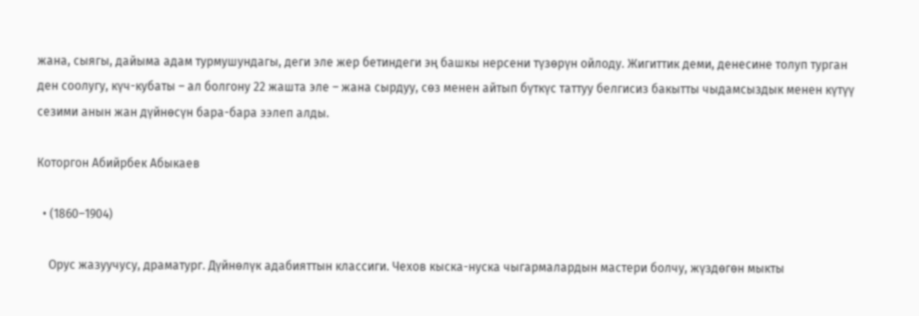жана, сыягы, дайыма адам турмушундагы, деги эле жер бетиндеги эң башкы нерсени түзөрүн ойлоду. Жигиттик деми, денесине толуп турган ден соолугу, күч-кубаты – ал болгону 22 жашта эле – жана сырдуу, сөз менен айтып бүткүс таттуу белгисиз бакытты чыдамсыздык менен күтүү сезими анын жан дүйнөсүн бара-бара ээлеп алды.

Которгон Абийрбек Абыкаев

  • (1860–1904)

    Орус жазуучусу, драматург. Дүйнөлүк адабияттын классиги. Чехов кыска-нуска чыгармалардын мастери болчу, жүздөгөн мыкты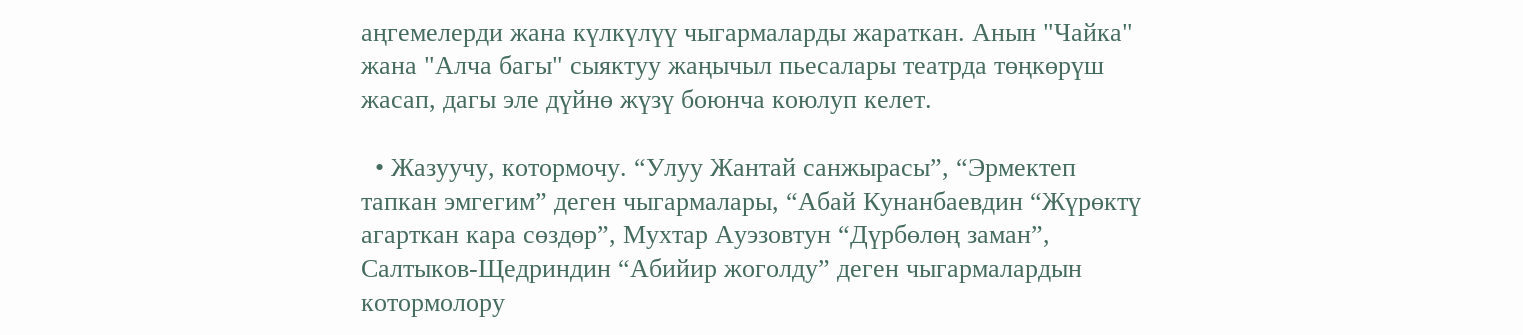аңгемелерди жана күлкүлүү чыгармаларды жараткан. Анын "Чайка" жана "Алча багы" сыяктуу жаңычыл пьесалары театрда төңкөрүш жасап, дагы эле дүйнө жүзү боюнча коюлуп келет.

  • Жазуучу, котормочу. “Улуу Жантай санжырасы”, “Эрмектеп тапкан эмгегим” деген чыгармалары, “Абай Кунанбаевдин “Жүрөктү агарткан кара сөздөр”, Мухтар Ауэзовтун “Дүрбөлөң заман”, Салтыков-Щедриндин “Абийир жоголду” деген чыгармалардын котормолору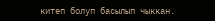китеп болуп басылып чыккан.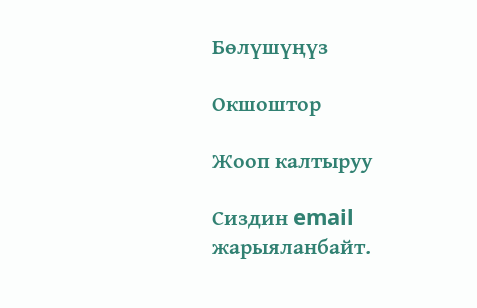Бөлүшүңүз

Окшоштор

Жооп калтыруу

Сиздин email жарыяланбайт.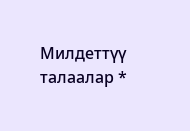Милдеттүү талаалар *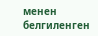менен белгиленген